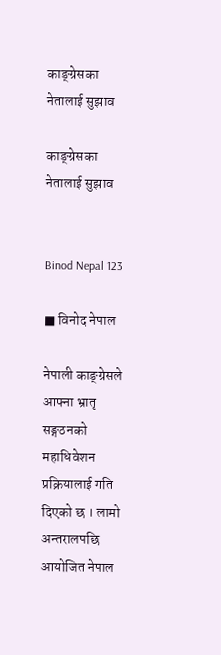काङ्ग्रेसका नेतालाई सुझाव

काङ्ग्रेसका नेतालाई सुझाव


Binod Nepal 123

■ विनोद नेपाल

नेपाली काङ्ग्रेसले आफ्ना भ्रातृ सङ्गठनको महाधिवेशन प्रक्रियालाई गति दिएको छ । लामो अन्तरालपछि आयोजित नेपाल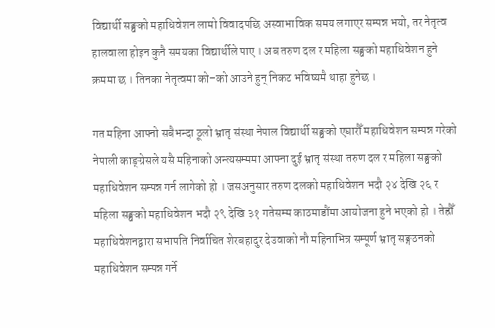विद्यार्थी सङ्घको महाधिवेशन लामो विवादपछि अस्वाभाविक समय लगाएर सम्पन्न भयो, तर नेतृत्व हालवाला होइन कुनै समयका विद्यार्थीले पाए । अब तरुण दल र महिला सङ्घको महाधिवेशन हुने क्रममा छ । तिनका नेतृत्वमा को–को आउने हुन् निकट भविष्यमै थाहा हुनेछ ।

गत महिना आफ्नो सबैभन्दा ठूलो भ्रातृ संस्था नेपाल विद्यार्थी सङ्घको एघारौँ महाधिवेशन सम्पन्न गरेको नेपाली काङ्ग्रेसले यसै महिनाको अन्त्यसम्ममा आफ्ना दुई भ्रातृ संस्था तरुण दल र महिला सङ्घको महाधिवेशन सम्पन्न गर्न लागेको हो । जसअनुसार तरुण दलको महाधिवेशन भदौ २४ देखि २६ र महिला सङ्घको महाधिवेशन भदौ २९ देखि ३१ गतेसम्म काठमाडौंमा आयोजना हुने भएको हो । तेह्रौँ महाधिवेशनद्वारा सभापति निर्वाचित शेरबहादुर देउवाको नौ महिनाभित्र सम्पूर्ण भ्रातृ सङ्गठनको महाधिवेशन सम्पन्न गर्ने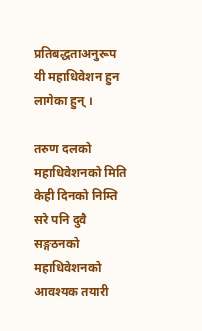प्रतिबद्धताअनुरूप यी महाधिवेशन हुन लागेका हुन् ।

तरुण दलको महाधिवेशनको मिति केही दिनको निम्ति सरे पनि दुवै सङ्गठनको महाधिवेशनको आवश्यक तयारी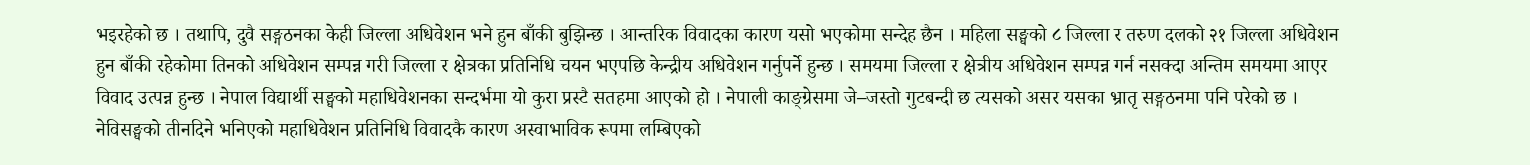भइरहेको छ । तथापि, दुवै सङ्गठनका केही जिल्ला अधिवेशन भने हुन बाँकी बुझिन्छ । आन्तरिक विवादका कारण यसो भएकोमा सन्देह छैन । महिला सङ्घको ८ जिल्ला र तरुण दलको २१ जिल्ला अधिवेशन हुन बाँकी रहेकोमा तिनको अधिवेशन सम्पन्न गरी जिल्ला र क्षेत्रका प्रतिनिधि चयन भएपछि केन्द्रीय अधिवेशन गर्नुपर्ने हुन्छ । समयमा जिल्ला र क्षेत्रीय अधिवेशन सम्पन्न गर्न नसक्दा अन्तिम समयमा आएर विवाद उत्पन्न हुन्छ । नेपाल विद्यार्थी सङ्घको महाधिवेशनका सन्दर्भमा यो कुरा प्रस्टै सतहमा आएको हो । नेपाली काङ्ग्रेसमा जे–जस्तो गुटबन्दी छ त्यसको असर यसका भ्रातृ सङ्गठनमा पनि परेको छ । नेविसङ्घको तीनदिने भनिएको महाधिवेशन प्रतिनिधि विवादकै कारण अस्वाभाविक रूपमा लम्बिएको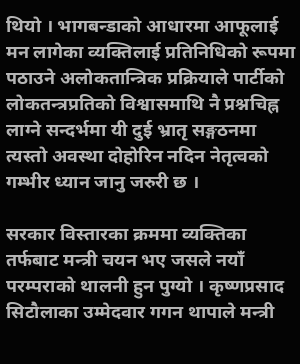थियो । भागबन्डाको आधारमा आफूलाई मन लागेका व्यक्तिलाई प्रतिनिधिको रूपमा पठाउने अलोकतान्त्रिक प्रक्रियाले पार्टीको लोकतन्त्रप्रतिको विश्वासमाथि नै प्रश्नचिह्न लाग्ने सन्दर्भमा यी दुई भ्रातृ सङ्गठनमा त्यस्तो अवस्था दोहोरिन नदिन नेतृत्वको गम्भीर ध्यान जानु जरुरी छ ।

सरकार विस्तारका क्रममा व्यक्तिका तर्फबाट मन्त्री चयन भए जसले नयाँ परम्पराको थालनी हुन पुग्यो । कृष्णप्रसाद सिटौलाका उम्मेदवार गगन थापाले मन्त्री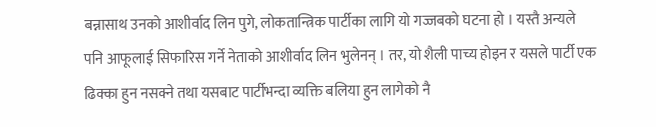बन्नासाथ उनको आशीर्वाद लिन पुगे, लोकतान्त्रिक पार्टीका लागि यो गज्जबको घटना हो । यस्तै अन्यले पनि आफूलाई सिफारिस गर्ने नेताको आशीर्वाद लिन भुलेनन् । तर, यो शैली पाच्य होइन र यसले पार्टी एक ढिक्का हुन नसक्ने तथा यसबाट पार्टीभन्दा व्यक्ति बलिया हुन लागेको नै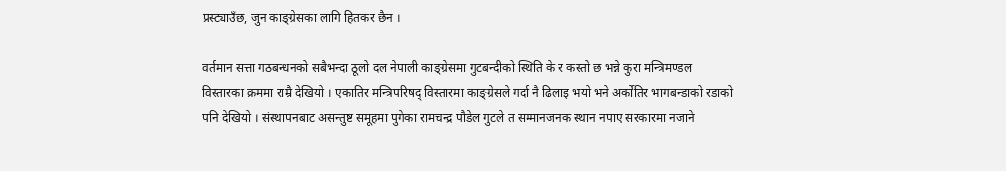प्रस्ट्याउँछ, जुन काङ्ग्रेसका लागि हितकर छैन ।

वर्तमान सत्ता गठबन्धनको सबैभन्दा ठूलो दल नेपाली काङ्ग्रेसमा गुटबन्दीको स्थिति के र कस्तो छ भन्ने कुरा मन्त्रिमण्डल विस्तारका क्रममा राम्रै देखियो । एकातिर मन्त्रिपरिषद् विस्तारमा काङ्ग्रेसले गर्दा नै ढिलाइ भयो भने अर्कोतिर भागबन्डाको रडाको पनि देखियो । संस्थापनबाट असन्तुष्ट समूहमा पुगेका रामचन्द्र पौडेल गुटले त सम्मानजनक स्थान नपाए सरकारमा नजाने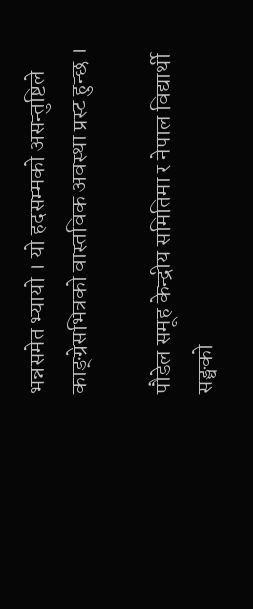भन्नसमेत भ्यायो । यो हदसम्मको असन्तुष्टिले काङ्ग्रेसभित्रको वास्तविक अवस्था प्रस्ट हुन्छ ।

पौडेल समूह केन्द्रीय समितिमा र नेपाल विद्यार्थी सङ्घको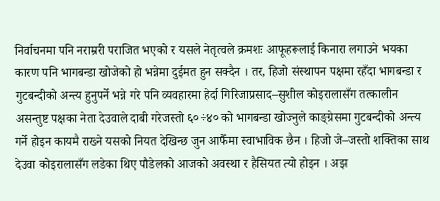निर्वाचनमा पनि नराम्ररी पराजित भएको र यसले नेतृत्वले क्रमशः आफूहरूलाई किनारा लगाउने भयका कारण पनि भागबन्डा खोजेको हो भन्नेमा दुईमत हुन सक्दैन । तर, हिजो संस्थापन पक्षमा रहँदा भागबन्डा र गुटबन्दीको अन्त्य हुनुपर्ने भन्ने गरे पनि व्यवहारमा हेर्दा गिरिजाप्रसाद–सुशील कोइरालासँग तत्कालीन असन्तुष्ट पक्षका नेता देउवाले दाबी गरेजस्तो ६०÷४० को भागबन्डा खोज्नुले काङ्ग्रेसमा गुटबन्दीको अन्त्य गर्ने होइन कायमै राख्ने यसको नियत देखिन्छ जुन आफैँमा स्वाभाविक छैन । हिजो जे–जस्तो शक्तिका साथ देउवा कोइरालासँग लडेका थिए पौडेलको आजको अवस्था र हैसियत त्यो होइन । अझ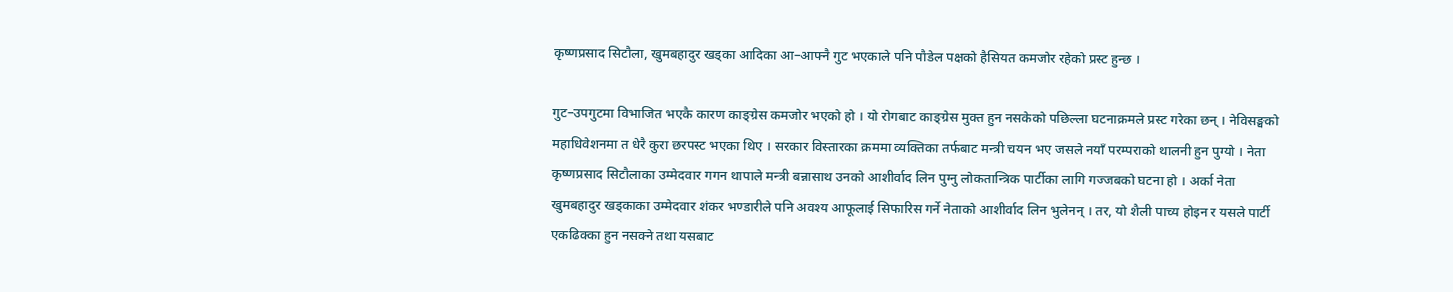कृष्णप्रसाद सिटौला, खुमबहादुर खड्का आदिका आ–आफ्नै गुट भएकाले पनि पौडेल पक्षको हैसियत कमजोर रहेको प्रस्ट हुन्छ ।

गुट–उपगुटमा विभाजित भएकै कारण काङ्ग्रेस कमजोर भएको हो । यो रोगबाट काङ्ग्रेस मुक्त हुन नसकेको पछिल्ला घटनाक्रमले प्रस्ट गरेका छन् । नेविसङ्घको महाधिवेशनमा त धेरै कुरा छरपस्ट भएका थिए । सरकार विस्तारका क्रममा व्यक्तिका तर्फबाट मन्त्री चयन भए जसले नयाँ परम्पराको थालनी हुन पुग्यो । नेता कृष्णप्रसाद सिटौलाका उम्मेदवार गगन थापाले मन्त्री बन्नासाथ उनको आशीर्वाद लिन पुग्नु लोकतान्त्रिक पार्टीका लागि गज्जबको घटना हो । अर्का नेता खुमबहादुर खड्काका उम्मेदवार शंकर भण्डारीले पनि अवश्य आफूलाई सिफारिस गर्ने नेताको आशीर्वाद लिन भुलेनन् । तर, यो शैली पाच्य होइन र यसले पार्टी एकढिक्का हुन नसक्ने तथा यसबाट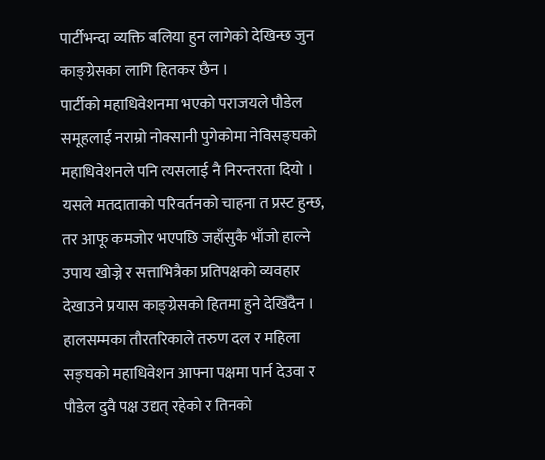पार्टीभन्दा व्यक्ति बलिया हुन लागेको देखिन्छ जुन काङ्ग्रेसका लागि हितकर छैन ।
पार्टीको महाधिवेशनमा भएको पराजयले पौडेल समूहलाई नराम्रो नोक्सानी पुगेकोमा नेविसङ्घको महाधिवेशनले पनि त्यसलाई नै निरन्तरता दियो । यसले मतदाताको परिवर्तनको चाहना त प्रस्ट हुन्छ, तर आफू कमजोर भएपछि जहाँसुकै भाँजो हाल्ने उपाय खोज्ने र सत्ताभित्रैका प्रतिपक्षको व्यवहार देखाउने प्रयास काङ्ग्रेसको हितमा हुने देखिँदैन । हालसम्मका तौरतरिकाले तरुण दल र महिला सङ्घको महाधिवेशन आफ्ना पक्षमा पार्न देउवा र पौडेल दुवै पक्ष उद्यत् रहेको र तिनको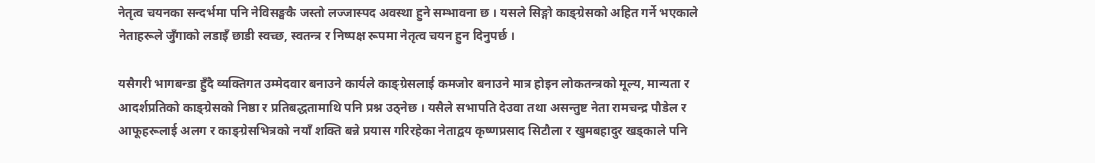नेतृत्व चयनका सन्दर्भमा पनि नेविसङ्घकै जस्तो लज्जास्पद अवस्था हुने सम्भावना छ । यसले सिङ्गो काङ्ग्रेसको अहित गर्ने भएकाले नेताहरूले जुँगाको लडाइँ छाडी स्वच्छ, स्वतन्त्र र निष्पक्ष रूपमा नेतृत्व चयन हुन दिनुपर्छ ।

यसैगरी भागबन्डा हुँदै व्यक्तिगत उम्मेदवार बनाउने कार्यले काङ्ग्रेसलाई कमजोर बनाउने मात्र होइन लोकतन्त्रको मूल्य, मान्यता र आदर्शप्रतिको काङ्ग्रेसको निष्ठा र प्रतिबद्धतामाथि पनि प्रश्न उठ्नेछ । यसैले सभापति देउवा तथा असन्तुष्ट नेता रामचन्द्र पौडेल र आफूहरूलाई अलग र काङ्ग्रेसभित्रको नयाँ शक्ति बन्ने प्रयास गरिरहेका नेताद्वय कृष्णप्रसाद सिटौला र खुमबहादुर खड्काले पनि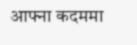आफ्ना कदममा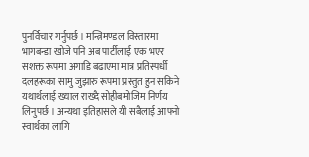पुनर्विचार गर्नुपर्छ । मन्त्रिमण्डल विस्तारमा भागबन्डा खोजे पनि अब पार्टीलाई एक भएर सशक्त रूपमा अगाडि बढाएमा मात्र प्रतिस्पर्धी दलहरूका सामु जुझारु रूपमा प्रस्तुत हुन सकिने यथार्थलाई ख्याल राख्दै सोहीबमोजिम निर्णय लिनुपर्छ । अन्यथा इतिहासले यी सबैलाई आफ्नो स्वार्थका लागि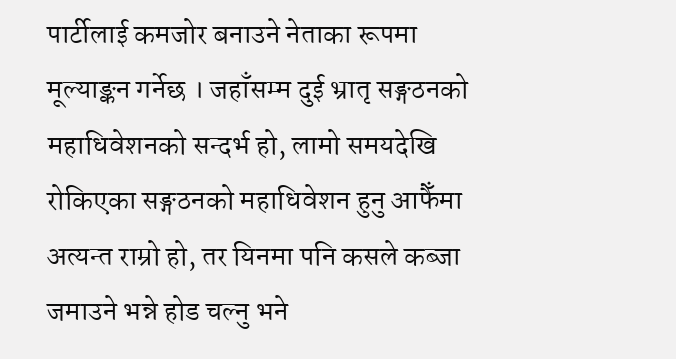पार्टीलाई कमजोर बनाउने नेताका रूपमा मूल्याङ्कन गर्नेछ । जहाँसम्म दुई भ्रातृ सङ्गठनको महाधिवेशनको सन्दर्भ हो, लामो समयदेखि रोकिएका सङ्गठनको महाधिवेशन हुनु आफैँमा अत्यन्त राम्रो हो, तर यिनमा पनि कसले कब्जा जमाउने भन्ने होड चल्नु भने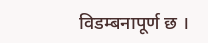विडम्बनापूर्ण छ ।